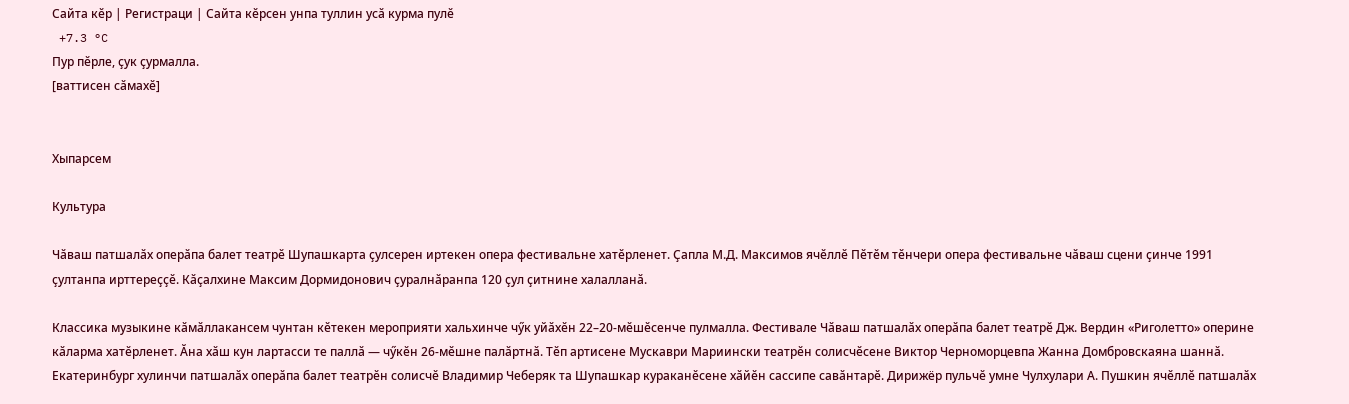Сайта кӗр | Регистраци | Сайта кӗрсен унпа туллин усӑ курма пулӗ
 +7.3 °C
Пур пӗрле, ҫук ҫурмалла.
[ваттисен сӑмахӗ]


Хыпарсем

Культура

Чӑваш патшалӑх оперӑпа балет театрӗ Шупашкарта ҫулсерен иртекен опера фестивальне хатӗрленет. Ҫапла М.Д. Максимов ячӗллӗ Пӗтӗм тӗнчери опера фестивальне чӑваш сцени ҫинче 1991 ҫултанпа ирттереҫҫӗ. Кӑҫалхине Максим Дормидонович ҫуралнӑранпа 120 ҫул ҫитнине халалланӑ.

Классика музыкине кӑмӑллакансем чунтан кӗтекен мероприяти хальхинче чӳк уйӑхӗн 22–20-мӗшӗсенче пулмалла. Фестивале Чӑваш патшалӑх оперӑпа балет театрӗ Дж. Вердин «Риголетто» оперине кӑларма хатӗрленет. Ӑна хӑш кун лартасси те паллӑ — чӳкӗн 26-мӗшне палӑртнӑ. Тӗп артисене Мускаври Мариински театрӗн солисчӗсене Виктор Черноморцевпа Жанна Домбровскаяна шаннӑ. Екатеринбург хулинчи патшалӑх оперӑпа балет театрӗн солисчӗ Владимир Чеберяк та Шупашкар кураканӗсене хӑйӗн сассипе савӑнтарӗ. Дирижёр пульчӗ умне Чулхулари А. Пушкин ячӗллӗ патшалӑх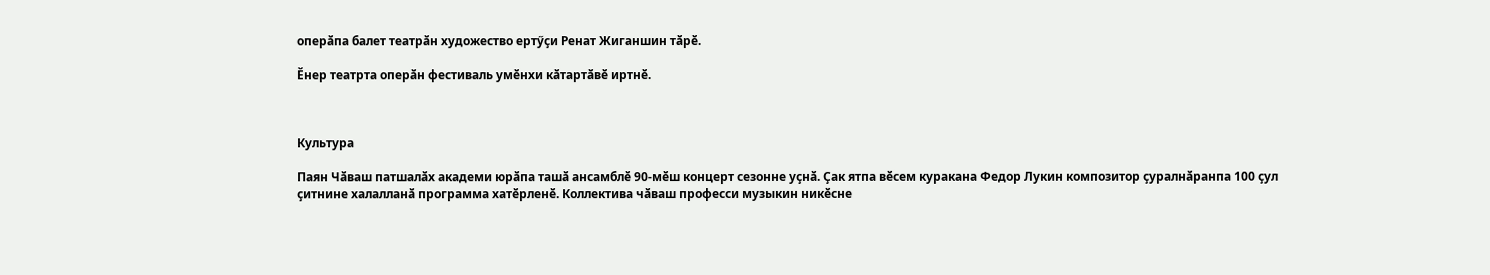оперӑпа балет театрӑн художество ертӳҫи Ренат Жиганшин тӑрӗ.

Ӗнер театрта оперӑн фестиваль умӗнхи кӑтартӑвӗ иртнӗ.



Культура

Паян Чӑваш патшалӑх академи юрӑпа ташӑ ансамблӗ 90-мӗш концерт сезонне уҫнӑ. Ҫак ятпа вӗсем куракана Федор Лукин композитор ҫуралнӑранпа 100 ҫул ҫитнине халалланӑ программа хатӗрленӗ. Коллектива чӑваш професси музыкин никӗсне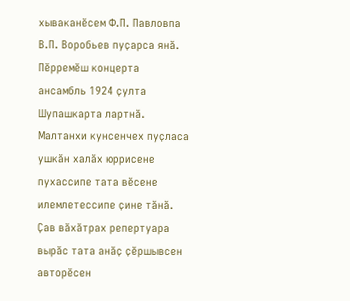хываканӗсем Ф.П. Павловпа В.П. Воробьев пуҫарса янӑ. Пӗрремӗш концерта ансамбль 1924 ҫулта Шупашкарта лартнӑ. Малтанхи кунсенчех пуҫласа ушкӑн халӑх юррисене пухассипе тата вӗсене илемлетессипе ҫине тӑнӑ. Ҫав вӑхӑтрах репертуара вырӑс тата анӑҫ ҫӗршывсен авторӗсен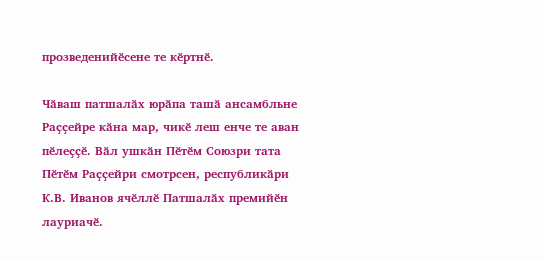прозведенийӗсене те кӗртнӗ.

Чӑваш патшалӑх юрӑпа ташӑ ансамбльне Раҫҫейре кӑна мар, чикӗ леш енче те аван пӗлеҫҫӗ. Вӑл ушкӑн Пӗтӗм Союзри тата Пӗтӗм Раҫҫейри смотрсен, республикӑри К.В. Иванов ячӗллӗ Патшалӑх премийӗн лауриачӗ.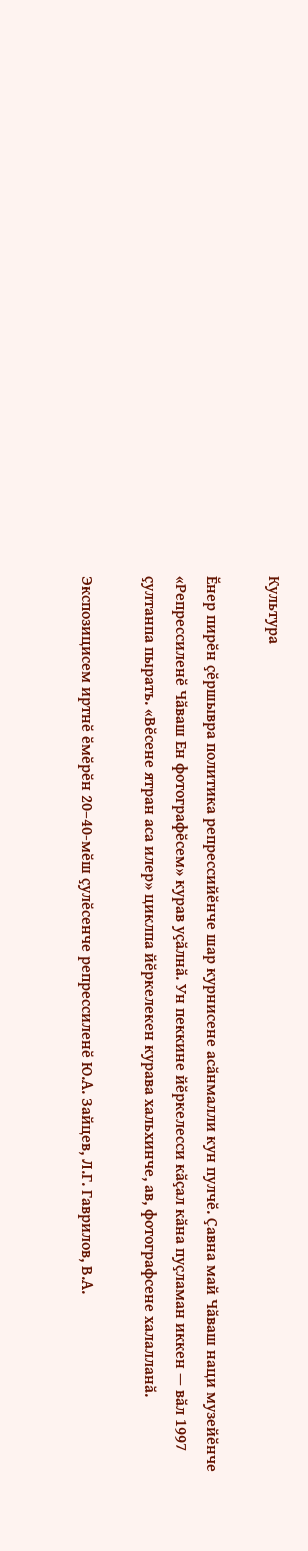Культура

Ӗнер пирӗн ҫӗршывра политика репрессийӗнче шар курнисене асӑнмалли кун пулчӗ. Ҫавна май Чӑваш наци музейӗнче «Репрессиленӗ Чӑваш Ен фотографӗсем» курав уҫӑлнӑ. Ун пеккине йӗркелесси кӑҫал кӑна пуҫламан иккен — вӑл 1997 ҫултанпа пырать. «Вӗсене ятран аса илер» циклпа йӗркелекен курава хальхинче, ав, фотографсене халалланӑ.

Экспозицисем иртнӗ ӗмӗрӗн 20–40-мӗш ҫулӗсенче репрессиленӗ Ю.А. Зайцев, Л.Г. Гаврилов, В.А.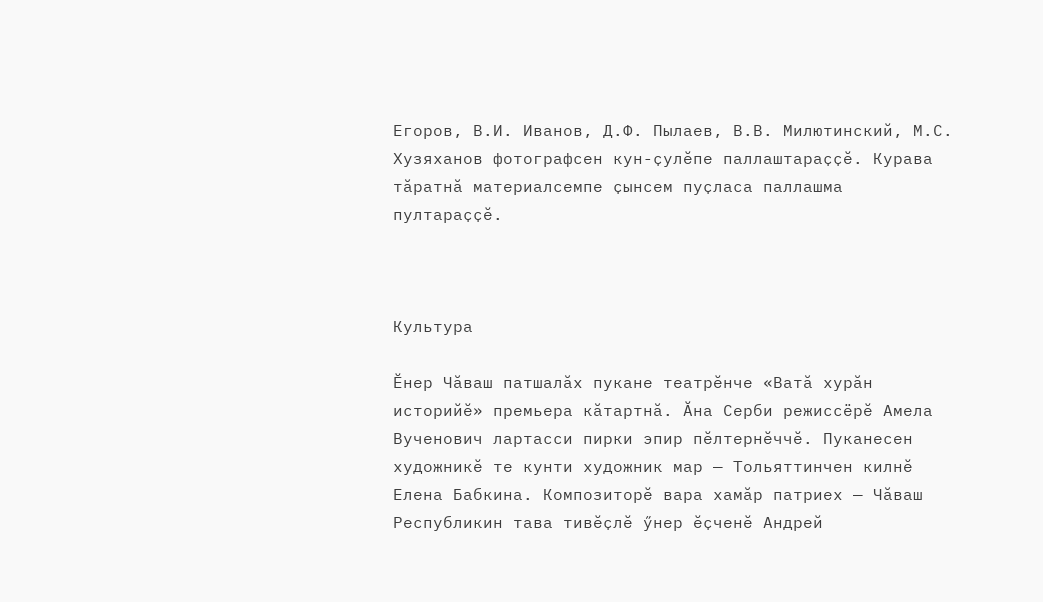Егоров, В.И. Иванов, Д.Ф. Пылаев, В.В. Милютинский, М.С. Хузяханов фотографсен кун-ҫулӗпе паллаштараҫҫӗ. Курава тӑратнӑ материалсемпе ҫынсем пуҫласа паллашма пултараҫҫӗ.



Культура

Ӗнер Чӑваш патшалӑх пукане театрӗнче «Ватӑ хурӑн историйӗ» премьера кӑтартнӑ. Ӑна Серби режиссёрӗ Амела Вученович лартасси пирки эпир пӗлтернӗччӗ. Пуканесен художникӗ те кунти художник мар — Тольяттинчен килнӗ Елена Бабкина. Композиторӗ вара хамӑр патриех — Чӑваш Республикин тава тивӗҫлӗ ӳнер ӗҫченӗ Андрей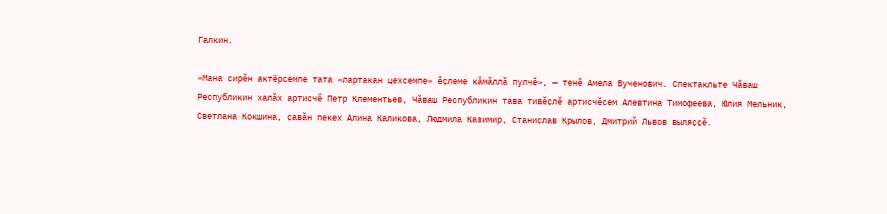Галкин.

«Мана сирӗн актёрсемпе тата «лартакан цехсемпе» ӗҫлеме кӑмӑллӑ пулчӗ», — тенӗ Амела Вученович. Спектакльте Чӑваш Республикин халӑх артисчӗ Петр Клементьев, Чӑваш Республикин тава тивӗҫлӗ артисчӗсем Алевтина Тимофеева, Юлия Мельник, Светлана Кокшина, ҫавӑн пекех Алина Каликова, Людмила Казимир, Станислав Крылов, Дмитрий Львов выляҫҫӗ.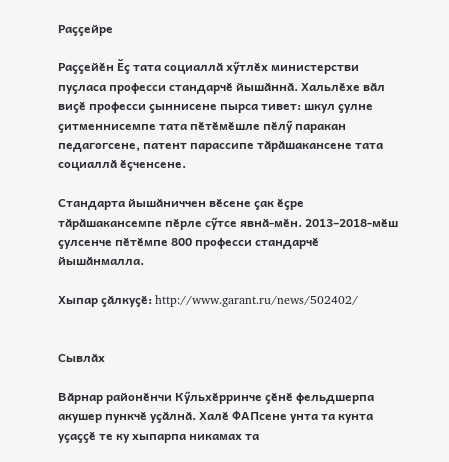Раҫҫейре

Раҫҫейӗн Ӗҫ тата социаллӑ хӳтлӗх министерстви пуҫласа професси стандарчӗ йышӑннӑ. Хальлӗхе вӑл виҫӗ професси ҫыннисене пырса тивет: шкул ҫулне ҫитменнисемпе тата пӗтӗмӗшле пӗлӳ паракан педагогсене, патент парассипе тӑрӑшакансене тата социаллӑ ӗҫченсене.

Стандарта йышӑниччен вӗсене ҫак ӗҫре тӑрӑшакансемпе пӗрле сӳтсе явнӑ-мӗн. 2013–2018-мӗш ҫулсенче пӗтӗмпе 800 професси стандарчӗ йышӑнмалла.

Хыпар ҫӑлкуҫӗ: http://www.garant.ru/news/502402/


Сывлӑх

Вӑрнар районӗнчи Кӳльхӗрринче ҫӗнӗ фельдшерпа акушер пункчӗ уҫӑлнӑ. Халӗ ФАПсене унта та кунта уҫаҫҫӗ те ку хыпарпа никамах та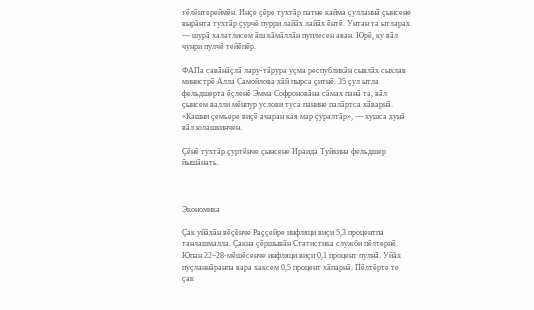тӗлӗнтереймӗн. Инҫе ҫӗре тухтӑр патне кайма ҫулланнӑ ҫынсене вырӑнта тухтӑр ҫурчӗ пурри лайӑх лайӑх ӗнтӗ. Унтан та ытларах — шурӑ халатлисем ӑш кӑмӑллӑн пуплесен аван. Юрӗ, ку вӑл чунри пулчӗ тейӗпӗр.

ФАПа савӑнӑҫлӑ лару-тӑрура уҫма республикӑн сывлӑх сыхлав министрӗ Алла Самойлова хӑй пырса ҫитнӗ. 35 ҫул ытла фельдшерта ӗҫленӗ Эмма Софроновӑна сӑмах панӑ та, вӑл ҫынсем валли мӗнпур услови туса панине палӑртса хӑварнӑ. «Кашни ҫемьере виҫӗ ачаран кая мар ҫуралтӑр», — хушса хунӑ вӑл юлашкинчен.

Ҫӗнӗ тухтӑр ҫуртӗнче ҫынсене Ираида Туйкина фельдшер йышӑнать.



Экономика

Ҫак уйӑхӑн вӗҫӗнче Раҫҫейре инфляци виҫи 5,3 процентпа танлашмалла. Ҫакна ҫӗршывӑн Статистика служби пӗлтернӗ. Юпан 22–28-мӗшӗсенче инфляци виҫи 0,1 процент пулнӑ. Уйӑх пуҫланнӑранпа вара хаксем 0,5 процент хӑпарнӑ. Пӗлтӗрте те ҫак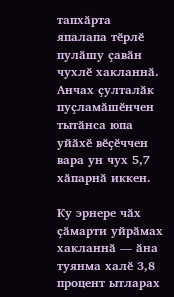тапхӑрта япалапа тӗрлӗ пулӑшу ҫавӑн чухлӗ хакланнӑ. Анчах ҫулталӑк пуҫламӑшӗнчен тытӑнса юпа уйӑхӗ вӗҫӗччен вара ун чух 5,7 хӑпарнӑ иккен.

Ку эрнере чӑх ҫӑмарти уйрӑмах хакланнӑ — ӑна туянма халӗ 3,8 процент ытларах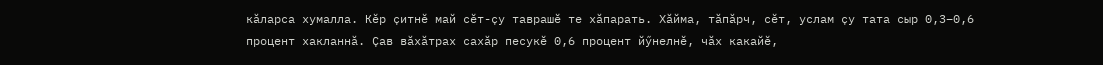кӑларса хумалла. Кӗр ҫитнӗ май сӗт-ҫу таврашӗ те хӑпарать. Хӑйма, тӑпӑрч, сӗт, услам ҫу тата сыр 0,3–0,6 процент хакланнӑ. Ҫав вӑхӑтрах сахӑр песукӗ 0,6 процент йӳнелнӗ, чӑх какайӗ,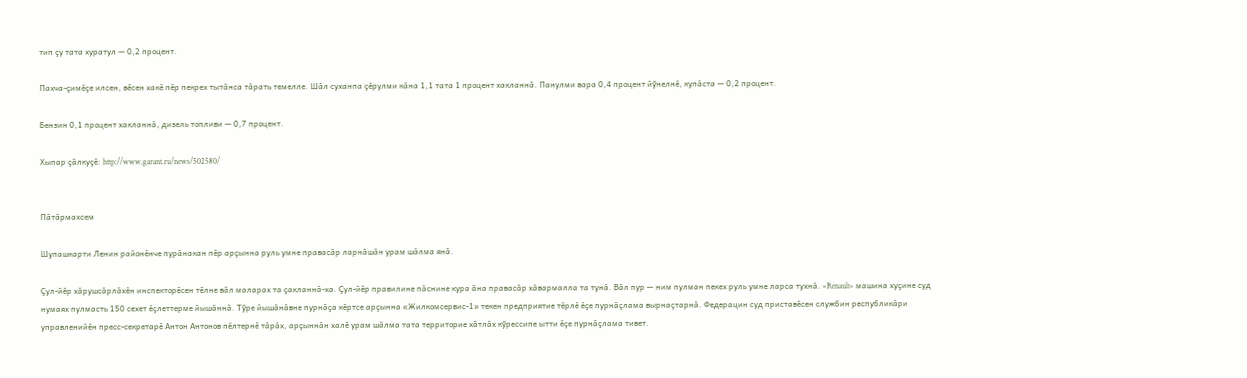тип ҫу тата хуратул — 0,2 процент.

Пахча-ҫимӗҫе илсен, вӗсен хакӗ пӗр пекрех тытӑнса тӑрать темелле. Шӑл суханпа ҫӗрулми кӑна 1,1 тата 1 процент хакланнӑ. Панулми вара 0,4 процент йӳнелнӗ, купӑста — 0,2 процент.

Бензин 0,1 процент хакланнӑ, дизель топливи — 0,7 процент.

Хыпар ҫӑлкуҫӗ: http://www.garant.ru/news/502580/


Пӑтӑрмахсем

Шупашкарти Ленин районӗнче пурӑнакан пӗр арҫынна руль умне правасӑр ларнӑшӑн урам шӑлма янӑ.

Ҫул-йӗр хӑрушсӑрлӑхӗн инспекторӗсен тӗлне вӑл маларах та ҫакланнӑ-ха. Ҫул-йӗр правилине пӑснине кура ӑна правасӑр хӑвармалла та тунӑ. Вӑл пур — ним пулман пекех руль умне ларса тухнӑ. «Renault» машина хуҫине суд нумаях пулмасть 150 сехет ӗҫлеттерме йышӑннӑ. Тӳре йышӑнӑвне пурнӑҫа кӗртсе арҫынна «Жилкомсервис-1» текен предприятие тӗрлӗ ӗҫе пурнӑҫлама вырнаҫтарнӑ. Федерацин суд приставӗсен службин республикӑри управленийӗн пресс-секретарӗ Антон Антонов пӗлтернӗ тӑрӑх, арҫыннӑн халӗ урам шӑлма тата территорие хӑтлӑх кӳрессипе ытти ӗҫе пурнӑҫлама тивет.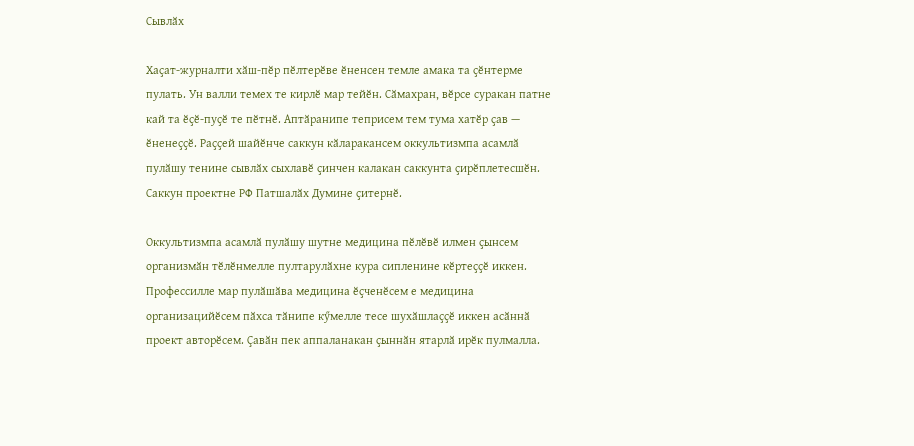Сывлӑх

Хаҫат-журналти хӑш-пӗр пӗлтерӗве ӗненсен темле амака та ҫӗнтерме пулать. Ун валли темех те кирлӗ мар тейӗн. Сӑмахран, вӗрсе суракан патне кай та ӗҫӗ-пуҫӗ те пӗтнӗ. Аптӑранипе теприсем тем тума хатӗр ҫав — ӗненеҫҫӗ. Раҫҫей шайӗнче саккун кӑларакансем оккультизмпа асамлӑ пулӑшу тенине сывлӑх сыхлавӗ ҫинчен калакан саккунта ҫирӗплетесшӗн. Саккун проектне РФ Патшалӑх Думине ҫитернӗ.

Оккультизмпа асамлӑ пулӑшу шутне медицина пӗлӗвӗ илмен ҫынсем организмӑн тӗлӗнмелле пултарулӑхне кура сипленине кӗртеҫҫӗ иккен. Профессилле мар пулӑшӑва медицина ӗҫченӗсем е медицина организацийӗсем пӑхса тӑнипе кӳмелле тесе шухӑшлаҫҫӗ иккен асӑннӑ проект авторӗсем. Ҫавӑн пек аппаланакан ҫыннӑн ятарлӑ ирӗк пулмалла.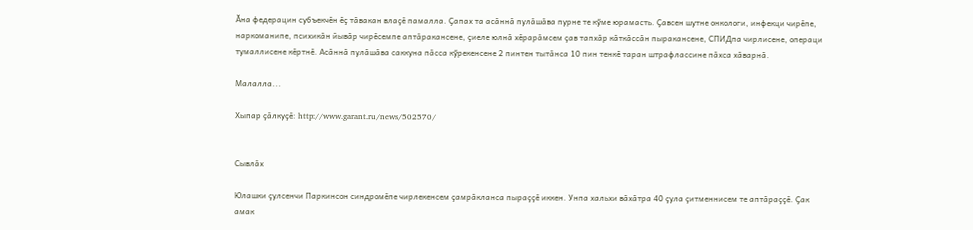Ӑна федерацин субъекчӗн ӗҫ тӑвакан влаҫӗ памалла. Ҫапах та асӑннӑ пулӑшӑва пурне те кӳме юрамасть. Ҫавсен шутне онкологи, инфекци чирӗпе, наркоманипе, психикӑн йывӑр чирӗсемпе аптӑракансене, ҫиеле юлнӑ хӗрарӑмсем ҫав тапхӑр кӑткӑссӑн пыракансене, СПИДпа чирлисене, операци тумаллисене кӗртнӗ. Асӑннӑ пулӑшӑва саккуна пӑсса кӳрекенсене 2 пинтен тытӑнса 10 пин тенкӗ таран штрафлассине пӑхса хӑварнӑ.

Малалла...

Хыпар ҫӑлкуҫӗ: http://www.garant.ru/news/502570/


Сывлӑх

Юлашки ҫулсенчи Паркинсон синдромӗпе чирлекенсем ҫамрӑкланса пыраҫҫӗ иккен. Унпа хальхи вӑхӑтра 40 ҫула ҫитменнисем те аптӑраҫҫӗ. Ҫак амак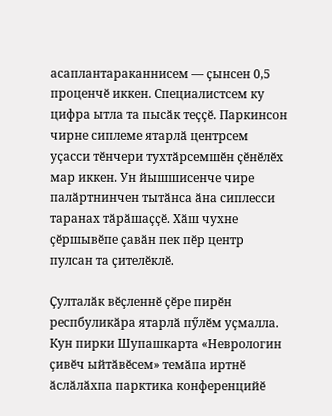асаплантараканнисем — ҫынсен 0,5 проценчӗ иккен. Специалистсем ку цифра ытла та пысӑк теҫҫӗ. Паркинсон чирне сиплеме ятарлӑ центрсем уҫасси тӗнчери тухтӑрсемшӗн ҫӗнӗлӗх мар иккен. Ун йышшисенче чире палӑртнинчен тытӑнса ӑна сиплесси таранах тӑрӑшаҫҫӗ. Хӑш чухне ҫӗршывӗпе ҫавӑн пек пӗр центр пулсан та ҫителӗклӗ.

Ҫулталӑк вӗҫленнӗ ҫӗре пирӗн респбуликӑра ятарлӑ пӳлӗм уҫмалла. Кун пирки Шупашкарта «Неврологин ҫивӗч ыйтӑвӗсем» темӑпа иртнӗ ӑслӑлӑхпа парктика конференцийӗ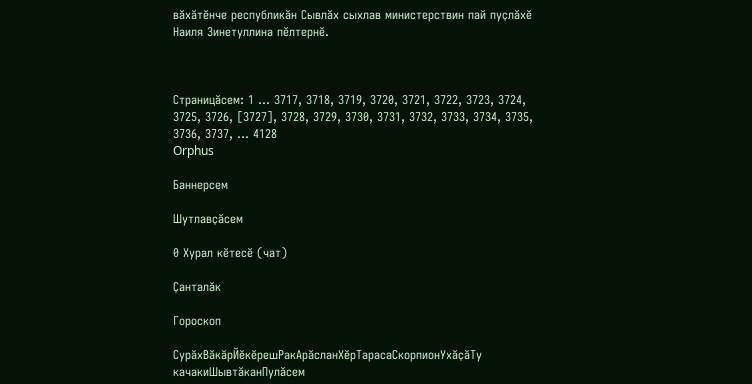вӑхӑтӗнче республикӑн Сывлӑх сыхлав министерствин пай пуҫлӑхӗ Наиля Зинетуллина пӗлтернӗ.



Страницӑсем: 1 ... 3717, 3718, 3719, 3720, 3721, 3722, 3723, 3724, 3725, 3726, [3727], 3728, 3729, 3730, 3731, 3732, 3733, 3734, 3735, 3736, 3737, ... 4128
Orphus

Баннерсем

Шутлавҫӑсем

0 Хурал кӗтесӗ (чат)

Ҫанталӑк

Гороскоп

СурӑхВӑкӑрЙӗкӗрешРакАрӑсланХӗрТарасаСкорпионУхӑҫӑТу качакиШывтӑканПулӑсем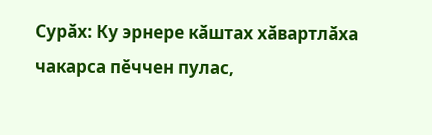Сурӑх: Ку эрнере кӑштах хӑвартлӑха чакарса пӗччен пулас,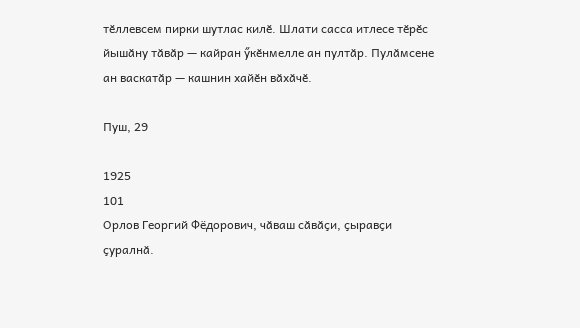тӗллевсем пирки шутлас килӗ. Шлати сасса итлесе тӗрӗс йышӑну тӑвӑр — кайран ӳкӗнмелле ан пултӑр. Пулӑмсене ан васкатӑр — кашнин хайӗн вӑхӑчӗ.

Пуш, 29

1925
101
Орлов Георгий Фёдорович, чӑваш сӑвӑҫи, ҫыравҫи ҫуралнӑ.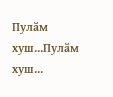Пулӑм хуш...Пулӑм хуш...